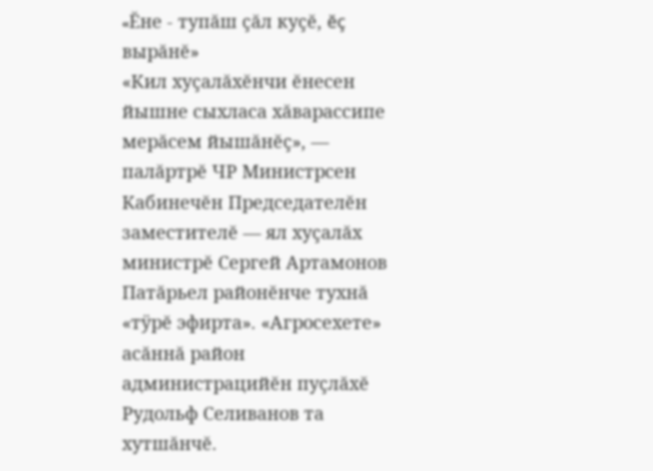«Ĕне - тупăш çăл куçĕ, ĕç вырăнĕ»
«Кил хуçалăхĕнчи ĕнесен йышне сыхласа хăварассипе мерăсем йышăнĕç», — палăртрĕ ЧР Министрсен Кабинечĕн Председателĕн заместителĕ — ял хуçалăх министрĕ Сергей Артамонов Патăрьел районĕнче тухнă «тÿрĕ эфирта». «Агросехете» асăннă район администрацийĕн пуçлăхĕ Рудольф Селиванов та хутшăнчĕ.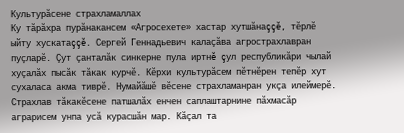Культурăсене страхламаллах
Ку тăрăхра пурăнакансем «Агросехете» хастар хутшăнаççĕ, тĕрлĕ ыйту хускатаççĕ. Сергей Геннадьевич калаçăва агрострахлавран пуçларĕ. Çут çанталăк синкерне пула иртнĕ çул республикăри чылай хуçалăх пысăк тăкак курчĕ. Кĕрхи культурăсем пĕтнĕрен тепĕр хут сухаласа акма тиврĕ. Нумайăшĕ вĕсене страхламанран укçа илеймерĕ. Страхлав тăкакĕсене патшалăх енчен саплаштарнине пăхмасăр аграрисем унпа усă курасшăн мар. Кăçал та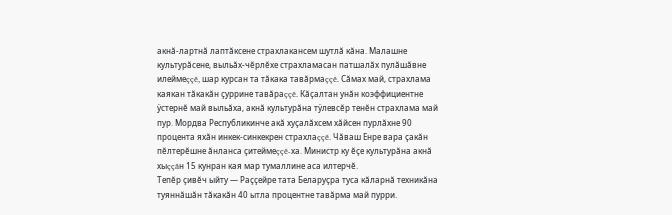акнă-лартнă лаптăксене страхлакансем шутлă кăна. Малашне культурăсене, выльăх-чĕрлĕхе страхламасан патшалăх пулăшăвне илеймеççĕ, шар курсан та тăкака тавăрмаççĕ. Сăмах май, страхлама каякан тăкакăн çуррине тавăраççĕ. Кăçалтан унăн коэффициентне ÿстернĕ май выльăха, акнă культурăна тÿлевсĕр тенĕн страхлама май пур. Мордва Республикинче акă хуçалăхсем хăйсен пурлăхне 90 процента яхăн инкек-синкекрен страхлаççĕ. Чăваш Енре вара çакăн пĕлтерĕшне ăнланса çитеймеççĕ-ха. Министр ку ĕçе культурăна акнă хыççăн 15 кунран кая мар тумаллине аса илтерчĕ.
Тепĕр çивĕч ыйту — Раççейре тата Беларуçра туса кăларнă техникăна туяннăшăн тăкакăн 40 ытла процентне тавăрма май пурри.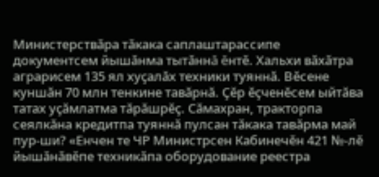Министерствăра тăкака саплаштарассипе документсем йышăнма тытăннă ĕнтĕ. Хальхи вăхăтра аграрисем 135 ял хуçалăх техники туяннă. Вĕсене куншăн 70 млн тенкине тавăрнă. Çĕр ĕçченĕсем ыйтăва татах уçăмлатма тăрăшрĕç. Сăмахран, тракторпа сеялкăна кредитпа туяннă пулсан тăкака тавăрма май пур-ши? «Енчен те ЧР Министрсен Кабинечĕн 421 №-лĕ йышăнăвĕпе техникăпа оборудование реестра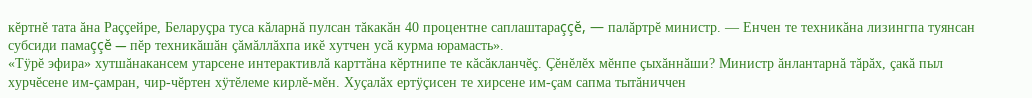кĕртнĕ тата ăна Раççейре, Беларуçра туса кăларнă пулсан тăкакăн 40 процентне саплаштараççĕ, — палăртрĕ министр. — Енчен те техникăна лизингпа туянсан субсиди памаççĕ — пĕр техникăшăн çăмăллăхпа икĕ хутчен усă курма юрамасть».
«Тÿрĕ эфира» хутшăнакансем утарсене интерактивлă карттăна кĕртнипе те кăсăкланчĕç. Çĕнĕлĕх мĕнпе çыхăннăши? Министр ăнлантарнă тăрăх, çакă пыл хурчĕсене им-çамран, чир-чĕртен хÿтĕлеме кирлĕ-мĕн. Хуçалăх ертÿçисен те хирсене им-çам сапма тытăниччен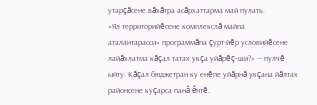утарçăсене вăхăтра асăрхаттарма май пулать.
«Ял территорийĕсене комплекслă майпа аталантарасси» программăпа çурт-йĕр условийĕсене лайăхлатма кăçал татах укçа уйăрĕç-ши?» — пулчĕ ыйту. Кăçал бюджетран ку енĕпе уйăрнă укçана йăлтах районсене куçарса панă ĕнтĕ.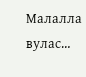Малалла вулас…